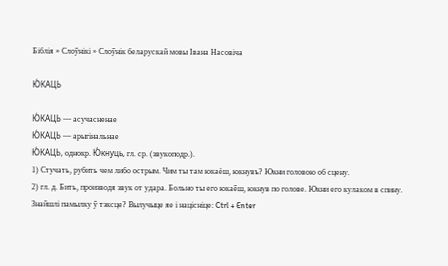Біблія » Слоўнікі » Слоўнік беларускай мовы Івана Насовіча

Ю́КАЦЬ

Ю́КАЦЬ — асучасненае
Ю́КАЦЬ — арыгінальнае
Ю́КАЦЬ, однокр. Ю́кнуць, гл. ср. (звукоподр.).
1) Стучать, рубить чем либо острым. Чим ты там юкаёш, юкнувъ? Юкни головою об сцену.
2) гл. д. Бить, производя звук от удара. Больно ты его юкаӗш, юкнув по голове. Юкни его кулаком в спину.
Знайшлі памылку ў тэксце? Вылучыце яе і націсніце: Ctrl + Enter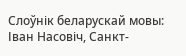Слоўнік беларускай мовы:
Іван Насовіч, Санкт-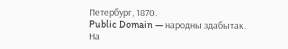Петербург, 1870.
Public Domain — народны здабытак.
На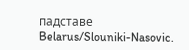падставе Belarus/Slouniki-Nasovic.